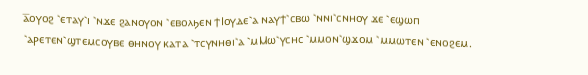ⲁ̅ⲟⲩⲟϩ ⳿ⲉⲧⲁⲩ⳿ⲓ ⳿ⲛϫⲉ ϩⲁⲛⲟⲩⲟⲛ ⳿ⲉⲃⲟⲗϧⲉⲛ ϯⲒⲟⲩⲇⲉ⳿ⲁ ⲛⲁⲩϯ⳿ⲥⲃⲱ ⳿ⲛⲛⲓ⳿ⲥⲛⲏⲟⲩ ϫⲉ ⳿ⲉϣⲱⲡ ⳿ⲁⲣⲉⲧⲉⲛ⳿ϣⲧⲉⲙⲥⲟⲩⲃⲉ ⲑⲏⲛⲟⲩ ⲕⲁⲧⲁ ⳿ⲧⲥⲩⲛⲏⲑⲓ⳿ⲁ ⳿ⲙⲘⲱ⳿ⲩⲥⲏⲥ ⳿ⲙⲙⲟⲛ⳿ϣϫⲟⲙ ⳿ⲙⲙⲱⲧⲉⲛ ⳿ⲉⲛⲟϩⲉⲙ.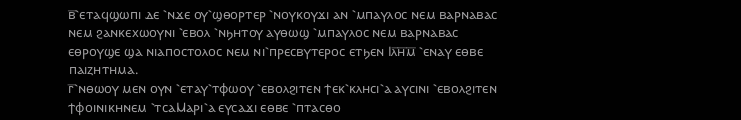ⲃ̅⳿ⲉⲧⲁϥϣⲱⲡⲓ ⲇⲉ ⳿ⲛϫⲉ ⲟⲩ⳿ϣⲑⲟⲣⲧⲉⲣ ⳿ⲛⲟⲩⲕⲟⲩϫⲓ ⲁⲛ ⳿ⲙⲡⲁⲩⲗⲟⲥ ⲛⲉⲙ ⲃⲁⲣⲛⲁⲃⲁⲥ ⲛⲉⲙ ϩⲁⲛⲕⲉⲭⲱⲟⲩⲛⲓ ⳿ⲉⲃⲟⲗ ⳿ⲛϧⲏⲧⲟⲩ ⲁⲩⲑⲱϣ ⳿ⲙⲡⲁⲩⲗⲟⲥ ⲛⲉⲙ ⲃⲁⲣⲛⲁⲃⲁⲥ ⲉⲑⲣⲟⲩϣⲉ ϣⲁ ⲛⲓⲁⲡⲟⲥⲧⲟⲗⲟⲥ ⲛⲉⲙ ⲛⲓ⳿ⲡⲣⲉⲥⲃⲩⲧⲉⲣⲟⲥ ⲉⲧϧⲉⲛ Ⲓⲗ̅ⲏ̅ⲙ̅ ⳿ⲉⲛⲁⲩ ⲉⲑⲃⲉ ⲡⲁⲓⲍⲏⲧⲏⲙⲁ.
ⲅ̅⳿ⲛⲑⲱⲟⲩ ⲙⲉⲛ ⲟⲩⲛ ⳿ⲉⲧⲁⲩ⳿ⲧⲫⲱⲟⲩ ⳿ⲉⲃⲟⲗϩⲓⲧⲉⲛ ϯⲉⲕ⳿ⲕⲗⲏⲥⲓ⳿ⲁ ⲁⲩⲥⲓⲛⲓ ⳿ⲉⲃⲟⲗϩⲓⲧⲉⲛ ϯⲫⲟⲓⲛⲓⲕⲏⲛⲉⲙ ⳿ⲧⲥⲁⲘⲁⲣⲓ⳿ⲁ ⲉⲩⲥⲁϫⲓ ⲉⲑⲃⲉ ⳿ⲡⲧⲁⲥⲑⲟ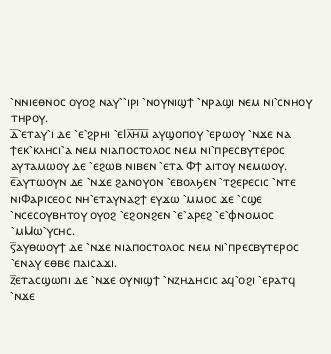⳿ⲛⲛⲓⲉⲑⲛⲟⲥ ⲟⲩⲟϩ ⲛⲁⲩ⳿⳿ⲓⲣⲓ ⳿ⲛⲟⲩⲛⲓϣϯ ⳿ⲛⲣⲁϣⲓ ⲛⲉⲙ ⲛⲓ⳿ⲥⲛⲏⲟⲩ ⲧⲏⲣⲟⲩ.
ⲇ̅⳿ⲉⲧⲁⲩ⳿ⲓ ⲇⲉ ⳿ⲉ⳿ϩⲣⲏⲓ ⳿ⲉⲒⲗ̅ⲏ̅ⲙ̅ ⲁⲩϣⲟⲡⲟⲩ ⳿ⲉⲣⲱⲟⲩ ⳿ⲛϫⲉ ⲛⲁ ϯⲉⲕ⳿ⲕⲗⲏⲥⲓ⳿ⲁ ⲛⲉⲙ ⲛⲓⲁⲡⲟⲥⲧⲟⲗⲟⲥ ⲛⲉⲙ ⲛⲓ⳿ⲡⲣⲉⲥⲃⲩⲧⲉⲣⲟⲥ ⲁⲩⲧⲁⲙⲱⲟⲩ ⲇⲉ ⳿ⲉϩⲱⲃ ⲛⲓⲃⲉⲛ ⳿ⲉⲧⲁ Ⲫϯ ⲁⲓⲧⲟⲩ ⲛⲉⲙⲱⲟⲩ.
ⲉ̅ⲁⲩⲧⲱⲟⲩⲛ ⲇⲉ ⳿ⲛϫⲉ ϩⲁⲛⲟⲩⲟⲛ ⳿ⲉⲃⲟⲗϧⲉⲛ ⳿ⲧϩⲉⲣⲉⲥⲓⲥ ⳿ⲛⲧⲉ ⲛⲓⲪⲁⲣⲓⲥⲉⲟⲥ ⲛⲏ⳿ⲉⲧⲁⲩⲛⲁϩϯ ⲉⲩϫⲱ ⳿ⲙⲙⲟⲥ ϫⲉ ⳿ⲥϣⲉ ⳿ⲛⲥⲉⲥⲟⲩⲃⲏⲧⲟⲩ ⲟⲩⲟϩ ⳿ⲉϩⲟⲛϩⲉⲛ ⳿ⲉ⳿ⲁⲣⲉϩ ⳿ⲉ⳿ⲫⲛⲟⲙⲟⲥ ⳿ⲙⲘⲱ⳿ⲩⲥⲏⲥ.
ⲋ̅ⲁⲩⲑⲱⲟⲩϯ ⲇⲉ ⳿ⲛϫⲉ ⲛⲓⲁⲡⲟⲥⲧⲟⲗⲟⲥ ⲛⲉⲙ ⲛⲓ⳿ⲡⲣⲉⲥⲃⲩⲧⲉⲣⲟⲥ ⳿ⲉⲛⲁⲩ ⲉⲑⲃⲉ ⲡⲁⲓⲥⲁϫⲓ.
ⲍ̅ⲉⲧⲁⲥϣⲱⲡⲓ ⲇⲉ ⳿ⲛϫⲉ ⲟⲩⲛⲓϣϯ ⳿ⲛⲍⲏⲇⲏⲥⲓⲥ ⲁϥ⳿ⲟϩⲓ ⳿ⲉⲣⲁⲧϥ ⳿ⲛϫⲉ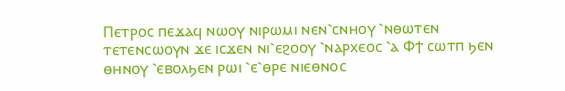Ⲡⲉⲧⲣⲟⲥ ⲡⲉϫⲁϥ ⲛⲱⲟⲩ ⲛⲓⲣⲱⲙⲓ ⲛⲉⲛ⳿ⲥⲛⲏⲟⲩ ⳿ⲛⲑⲱⲧⲉⲛ ⲧⲉⲧⲉⲛⲥⲱⲟⲩⲛ ϫⲉ ⲓⲥϫⲉⲛ ⲛⲓ⳿ⲉϩⲟⲟⲩ ⳿ⲛⲁⲣⲭⲉⲟⲥ ⳿ⲁ Ⲫϯ ⲥⲱⲧⲡ ϧⲉⲛ ⲑⲏⲛⲟⲩ ⳿ⲉⲃⲟⲗϧⲉⲛ ⲣⲱⲓ ⳿ⲉ⳿ⲑⲣⲉ ⲛⲓⲉⲑⲛⲟⲥ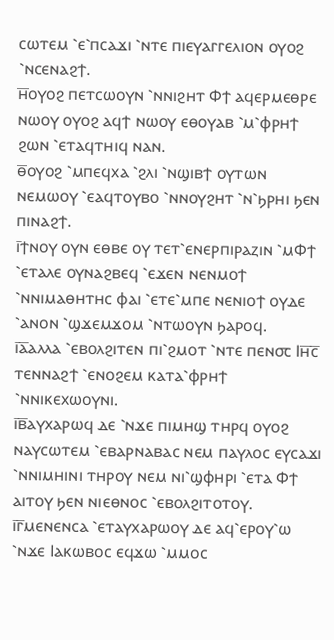ⲥⲱⲧⲉⲙ ⳿ⲉ⳿ⲡⲥⲁϫⲓ ⳿ⲛⲧⲉ ⲡⲓⲉⲩⲁⲅⲅⲉⲗⲓⲟⲛ ⲟⲩⲟϩ ⳿ⲛⲥⲉⲛⲁϩϯ.
ⲏ̅ⲟⲩⲟϩ ⲡⲉⲧⲥⲱⲟⲩⲛ ⳿ⲛⲛⲓϩⲏⲧ Ⲫϯ ⲁϥⲉⲣⲙⲉⲑⲣⲉ ⲛⲱⲟⲩ ⲟⲩⲟϩ ⲁϥϯ ⲛⲱⲟⲩ ⲉⲑⲟⲩⲁⲃ ⳿ⲙ⳿ⲫⲣⲏϯ ϩⲱⲛ ⳿ⲉⲧⲁϥⲧⲏⲓϥ ⲛⲁⲛ.
ⲑ̅ⲟⲩⲟϩ ⳿ⲙⲡⲉϥⲭⲁ ⳿ϩⲗⲓ ⳿ⲛϣⲓⲃϯ ⲟⲩⲧⲱⲛ ⲛⲉⲙⲱⲟⲩ ⳿ⲉⲁϥⲧⲟⲩⲃⲟ ⳿ⲛⲛⲟⲩϩⲏⲧ ⳿ⲛ⳿ϧⲣⲏⲓ ϧⲉⲛ ⲡⲓⲛⲁϩϯ.
ⲓ̅ϯⲛⲟⲩ ⲟⲩⲛ ⲉⲑⲃⲉ ⲟⲩ ⲧⲉⲧ⳿ⲉⲛⲉⲣⲡⲓⲣⲁⲍⲓⲛ ⳿ⲙⲪϯ ⳿ⲉⲧⲁⲗⲉ ⲟⲩⲛⲁϩⲃⲉϥ ⳿ⲉϫⲉⲛ ⲛⲉⲛⲙⲟϯ ⳿ⲛⲛⲓⲙⲁⲑⲏⲧⲏⲥ ⲫⲁⲓ ⳿ⲉⲧⲉ⳿ⲙⲡⲉ ⲛⲉⲛⲓⲟϯ ⲟⲩⲇⲉ ⳿ⲁⲛⲟⲛ ⳿ϣϫⲉⲙϫⲟⲙ ⳿ⲛⲧⲱⲟⲩⲛ ϧⲁⲣⲟϥ.
ⲓ̅ⲁ̅ⲁⲗⲗⲁ ⳿ⲉⲃⲟⲗϩⲓⲧⲉⲛ ⲡⲓ⳿ϩⲙⲟⲧ ⳿ⲛⲧⲉ ⲡⲉⲛ⳪ Ⲓⲏ̅ⲥ̅ ⲧⲉⲛⲛⲁϩϯ ⳿ⲉⲛⲟϩⲉⲙ ⲕⲁⲧⲁ⳿ⲫⲣⲏϯ ⳿ⲛⲛⲓⲕⲉⲭⲱⲟⲩⲛⲓ.
ⲓ̅ⲃ̅ⲁⲩⲭⲁⲣⲱϥ ⲇⲉ ⳿ⲛϫⲉ ⲡⲓⲙⲏϣ ⲧⲏⲣϥ ⲟⲩⲟϩ ⲛⲁⲩⲥⲱⲧⲉⲙ ⳿ⲉⲃⲁⲣⲛⲁⲃⲁⲥ ⲛⲉⲙ ⲡⲁⲩⲗⲟⲥ ⲉⲩⲥⲁϫⲓ ⳿ⲛⲛⲓⲙⲏⲓⲛⲓ ⲧⲏⲣⲟⲩ ⲛⲉⲙ ⲛⲓ⳿ϣⲫⲏⲣⲓ ⳿ⲉⲧⲁ Ⲫϯ ⲁⲓⲧⲟⲩ ϧⲉⲛ ⲛⲓⲉⲑⲛⲟⲥ ⳿ⲉⲃⲟⲗϩⲓⲧⲟⲧⲟⲩ.
ⲓ̅ⲅ̅ⲙⲉⲛⲉⲛⲥⲁ ⳿ⲉⲧⲁⲩⲭⲁⲣⲱⲟⲩ ⲇⲉ ⲁϥ⳿ⲉⲣⲟⲩ⳿ⲱ ⳿ⲛϫⲉ Ⲓⲁⲕⲱⲃⲟⲥ ⲉϥϫⲱ ⳿ⲙⲙⲟⲥ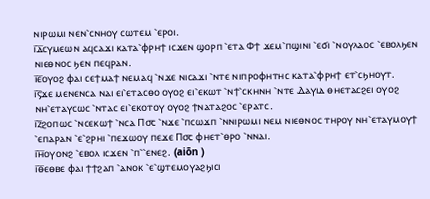ⲛⲓⲣⲱⲙⲓ ⲛⲉⲛ⳿ⲥⲛⲏⲟⲩ ⲥⲱⲧⲉⲙ ⳿ⲉⲣⲟⲓ.
ⲓ̅ⲇ̅ⲥⲩⲙⲉⲱⲛ ⲁϥⲥⲁϫⲓ ⲕⲁⲧⲁ⳿ⲫⲣⲏϯ ⲓⲥϫⲉⲛ ϣⲟⲣⲡ ⳿ⲉⲧⲁ Ⲫϯ ϫⲉⲙ⳿ⲡϣⲓⲛⲓ ⳿ⲉϭⲓ ⳿ⲛⲟⲩⲗⲁⲟⲥ ⳿ⲉⲃⲟⲗϧⲉⲛ ⲛⲓⲉⲑⲛⲟⲥ ϧⲉⲛ ⲡⲉϥⲣⲁⲛ.
ⲓ̅ⲉ̅ⲟⲩⲟϩ ⲫⲁⲓ ⲥⲉϯⲙⲁϯ ⲛⲉⲙⲁϥ ⳿ⲛϫⲉ ⲛⲓⲥⲁϫⲓ ⳿ⲛⲧⲉ ⲛⲓⲡⲣⲟⲫⲏⲧⲏⲥ ⲕⲁⲧⲁ⳿ⲫⲣⲏϯ ⲉⲧ⳿ⲥϧⲏⲟⲩⲧ.
ⲓ̅ⲋ̅ϫⲉ ⲙⲉⲛⲉⲛⲥⲁ ⲛⲁⲓ ⲉⲓ⳿ⲉⲧⲁⲥⲑⲟ ⲟⲩⲟϩ ⲉⲓ⳿ⲉⲕⲱⲧ ⳿ⲛϯ⳿ⲥⲕⲏⲛⲏ ⳿ⲛⲧⲉ Ⲇⲁⲩⲓⲇ ⲑⲏⲉⲧⲁⲥϩⲉⲓ ⲟⲩⲟϩ ⲛⲏ⳿ⲉⲧⲁⲩⲥⲱⲥ ⳿ⲛⲧⲁⲥ ⲉⲓ⳿ⲉⲕⲟⲧⲟⲩ ⲟⲩⲟϩ ϯⲛⲁⲧⲁϩⲟⲥ ⳿ⲉⲣⲁⲧⲥ.
ⲓ̅ⲍ̅ϩⲟⲡⲱⲥ ⳿ⲛⲥⲉⲕⲱϯ ⳿ⲛⲥⲁ Ⲡ⳪ ⳿ⲛϫⲉ ⳿ⲡⲥⲱϫⲡ ⳿ⲛⲛⲓⲣⲱⲙⲓ ⲛⲉⲙ ⲛⲓⲉⲑⲛⲟⲥ ⲧⲏⲣⲟⲩ ⲛⲏ⳿ⲉⲧⲁⲩⲙⲟⲩϯ ⳿ⲉⲡⲁⲣⲁⲛ ⳿ⲉ⳿ϩⲣⲏⲓ ⳿ⲡⲉϫⲱⲟⲩ ⲡⲉϫⲉ Ⲡ⳪ ⲫⲏⲉⲧ⳿ⲑⲣⲟ ⳿ⲛⲛⲁⲓ.
ⲓ̅ⲏ̅ⲟⲩⲟⲛϩ ⳿ⲉⲃⲟⲗ ⲓⲥϫⲉⲛ ⳿ⲡ⳿⳿ⲉⲛⲉϩ. (aiōn )
ⲓ̅ⲑ̅ⲉⲑⲃⲉ ⲫⲁⲓ ϯϯϩⲁⲡ ⳿ⲁⲛⲟⲕ ⳿ⲉ⳿ϣⲧⲉⲙⲟⲩⲁϩϧⲓⲥⲓ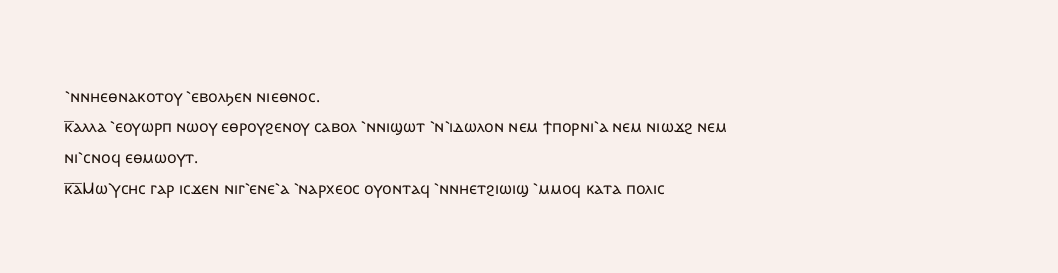⳿ⲛⲛⲏⲉⲑⲛⲁⲕⲟⲧⲟⲩ ⳿ⲉⲃⲟⲗϧⲉⲛ ⲛⲓⲉⲑⲛⲟⲥ.
ⲕ̅ⲁⲗⲗⲁ ⳿ⲉⲟⲩⲱⲣⲡ ⲛⲱⲟⲩ ⲉⲑⲣⲟⲩϩⲉⲛⲟⲩ ⲥⲁⲃⲟⲗ ⳿ⲛⲛⲓϣⲱⲧ ⳿ⲛ⳿ⲓⲇⲱⲗⲟⲛ ⲛⲉⲙ ϯⲡⲟⲣⲛⲓ⳿ⲁ ⲛⲉⲙ ⲛⲓⲱϫϩ ⲛⲉⲙ ⲛⲓ⳿ⲥⲛⲟϥ ⲉⲑⲙⲱⲟⲩⲧ.
ⲕ̅ⲁ̅Ⲙⲱ⳿ⲩⲥⲏⲥ ⲅⲁⲣ ⲓⲥϫⲉⲛ ⲛⲓⲅ⳿ⲉⲛⲉ⳿ⲁ ⳿ⲛⲁⲣⲭⲉⲟⲥ ⲟⲩⲟⲛⲧⲁϥ ⳿ⲛⲛⲏⲉⲧϩⲓⲱⲓϣ ⳿ⲙⲙⲟϥ ⲕⲁⲧⲁ ⲡⲟⲗⲓⲥ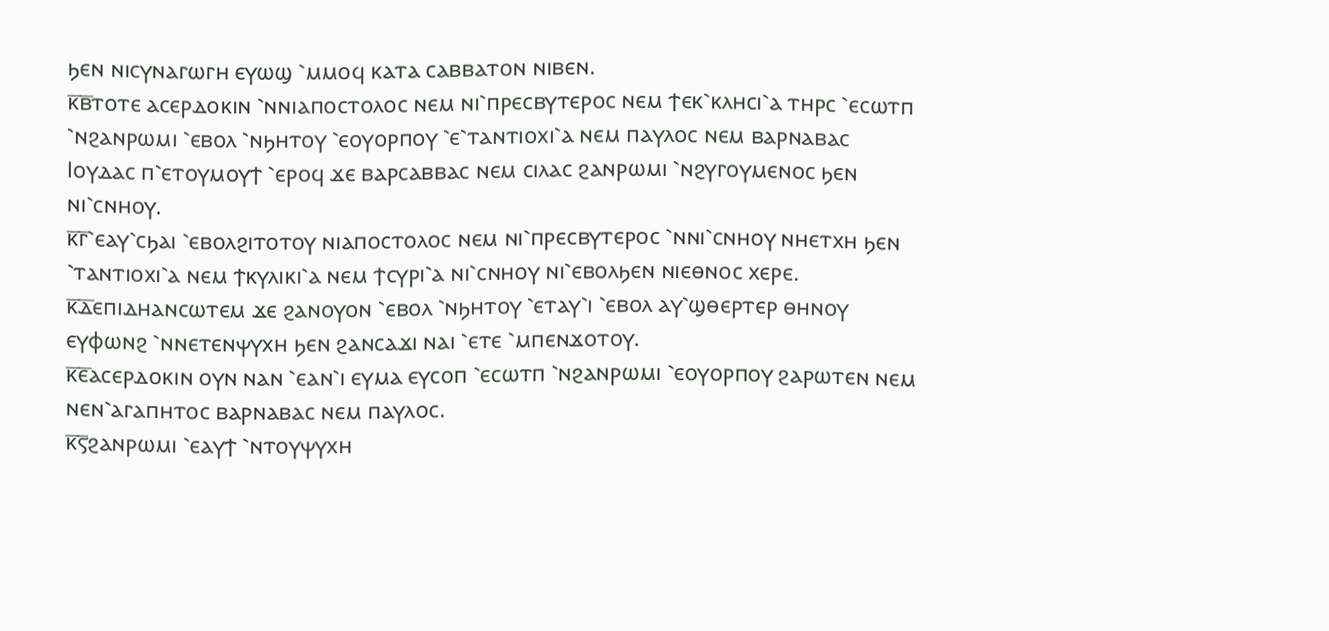ϧⲉⲛ ⲛⲓⲥⲩⲛⲁⲅⲱⲅⲏ ⲉⲩⲱϣ ⳿ⲙⲙⲟϥ ⲕⲁⲧⲁ ⲥⲁⲃⲃⲁⲧⲟⲛ ⲛⲓⲃⲉⲛ.
ⲕ̅ⲃ̅ⲧⲟⲧⲉ ⲁⲥⲉⲣⲇⲟⲕⲓⲛ ⳿ⲛⲛⲓⲁⲡⲟⲥⲧⲟⲗⲟⲥ ⲛⲉⲙ ⲛⲓ⳿ⲡⲣⲉⲥⲃⲩⲧⲉⲣⲟⲥ ⲛⲉⲙ ϯⲉⲕ⳿ⲕⲗⲏⲥⲓ⳿ⲁ ⲧⲏⲣⲥ ⳿ⲉⲥⲱⲧⲡ ⳿ⲛϩⲁⲛⲣⲱⲙⲓ ⳿ⲉⲃⲟⲗ ⳿ⲛϧⲏⲧⲟⲩ ⳿ⲉⲟⲩⲟⲣⲡⲟⲩ ⳿ⲉ⳿ⲧⲁⲛⲧⲓⲟⲭⲓ⳿ⲁ ⲛⲉⲙ ⲡⲁⲩⲗⲟⲥ ⲛⲉⲙ ⲃⲁⲣⲛⲁⲃⲁⲥ Ⲓⲟⲩⲇⲁⲥ ⲡ⳿ⲉⲧⲟⲩⲙⲟⲩϯ ⳿ⲉⲣⲟϥ ϫⲉ ⲃⲁⲣⲥⲁⲃⲃⲁⲥ ⲛⲉⲙ ⲥⲓⲗⲁⲥ ϩⲁⲛⲣⲱⲙⲓ ⳿ⲛϩⲩⲅⲟⲩⲙⲉⲛⲟⲥ ϧⲉⲛ ⲛⲓ⳿ⲥⲛⲏⲟⲩ.
ⲕ̅ⲅ̅⳿ⲉⲁⲩ⳿ⲥϧⲁⲓ ⳿ⲉⲃⲟⲗϩⲓⲧⲟⲧⲟⲩ ⲛⲓⲁⲡⲟⲥⲧⲟⲗⲟⲥ ⲛⲉⲙ ⲛⲓ⳿ⲡⲣⲉⲥⲃⲩⲧⲉⲣⲟⲥ ⳿ⲛⲛⲓ⳿ⲥⲛⲏⲟⲩ ⲛⲏⲉⲧⲭⲏ ϧⲉⲛ ⳿ⲧⲁⲛⲧⲓⲟⲭⲓ⳿ⲁ ⲛⲉⲙ ϯⲕⲩⲗⲓⲕⲓ⳿ⲁ ⲛⲉⲙ ϯⲥⲩⲣⲓ⳿ⲁ ⲛⲓ⳿ⲥⲛⲏⲟⲩ ⲛⲓ⳿ⲉⲃⲟⲗϧⲉⲛ ⲛⲓⲉⲑⲛⲟⲥ ⲭⲉⲣⲉ.
ⲕ̅ⲇ̅ⲉⲡⲓⲇⲏⲁⲛⲥⲱⲧⲉⲙ ϫⲉ ϩⲁⲛⲟⲩⲟⲛ ⳿ⲉⲃⲟⲗ ⳿ⲛϧⲏⲧⲟⲩ ⳿ⲉⲧⲁⲩ⳿ⲓ ⳿ⲉⲃⲟⲗ ⲁⲩ⳿ϣⲑⲉⲣⲧⲉⲣ ⲑⲏⲛⲟⲩ ⲉⲩⲫⲱⲛϩ ⳿ⲛⲛⲉⲧⲉⲛⲯⲩⲭⲏ ϧⲉⲛ ϩⲁⲛⲥⲁϫⲓ ⲛⲁⲓ ⳿ⲉⲧⲉ ⳿ⲙⲡⲉⲛϫⲟⲧⲟⲩ.
ⲕ̅ⲉ̅ⲁⲥⲉⲣⲇⲟⲕⲓⲛ ⲟⲩⲛ ⲛⲁⲛ ⳿ⲉⲁⲛ⳿ⲓ ⲉⲩⲙⲁ ⲉⲩⲥⲟⲡ ⳿ⲉⲥⲱⲧⲡ ⳿ⲛϩⲁⲛⲣⲱⲙⲓ ⳿ⲉⲟⲩⲟⲣⲡⲟⲩ ϩⲁⲣⲱⲧⲉⲛ ⲛⲉⲙ ⲛⲉⲛ⳿ⲁⲅⲁⲡⲏⲧⲟⲥ ⲃⲁⲣⲛⲁⲃⲁⲥ ⲛⲉⲙ ⲡⲁⲩⲗⲟⲥ.
ⲕ̅ⲋ̅ϩⲁⲛⲣⲱⲙⲓ ⳿ⲉⲁⲩϯ ⳿ⲛⲧⲟⲩⲯⲩⲭⲏ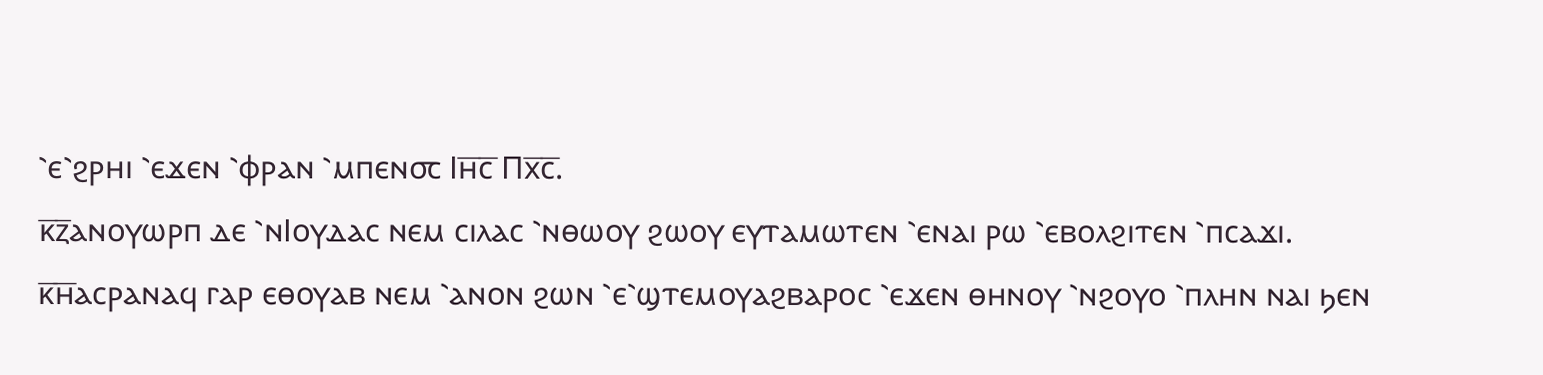⳿ⲉ⳿ϩⲣⲏⲓ ⳿ⲉϫⲉⲛ ⳿ⲫⲣⲁⲛ ⳿ⲙⲡⲉⲛ⳪ Ⲓⲏ̅ⲥ̅ Ⲡⲭ̅ⲥ̅.
ⲕ̅ⲍ̅ⲁⲛⲟⲩⲱⲣⲡ ⲇⲉ ⳿ⲛⲒⲟⲩⲇⲁⲥ ⲛⲉⲙ ⲥⲓⲗⲁⲥ ⳿ⲛⲑⲱⲟⲩ ϩⲱⲟⲩ ⲉⲩⲧⲁⲙⲱⲧⲉⲛ ⳿ⲉⲛⲁⲓ ⲣⲱ ⳿ⲉⲃⲟⲗϩⲓⲧⲉⲛ ⳿ⲡⲥⲁϫⲓ.
ⲕ̅ⲏ̅ⲁⲥⲣⲁⲛⲁϥ ⲅⲁⲣ ⲉⲑⲟⲩⲁⲃ ⲛⲉⲙ ⳿ⲁⲛⲟⲛ ϩⲱⲛ ⳿ⲉ⳿ϣⲧⲉⲙⲟⲩⲁϩⲃⲁⲣⲟⲥ ⳿ⲉϫⲉⲛ ⲑⲏⲛⲟⲩ ⳿ⲛϩⲟⲩⲟ ⳿ⲡⲗⲏⲛ ⲛⲁⲓ ϧⲉⲛ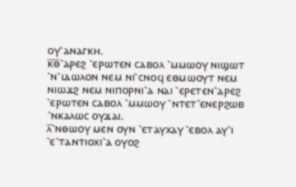ⲟⲩ⳿ⲁⲛⲁⲅⲕⲏ.
ⲕ̅ⲑ̅⳿ⲁⲣⲉϩ ⳿ⲉⲣⲱⲧⲉⲛ ⲥⲁⲃⲟⲗ ⳿ⲙⲙⲱⲟⲩ ⲛⲓϣⲱⲧ ⳿ⲛ⳿ⲓⲇⲱⲗⲟⲛ ⲛⲉⲙ ⲛⲓ⳿ⲥⲛⲟϥ ⲉⲑⲙⲱⲟⲩⲧ ⲛⲉⲙ ⲛⲓⲱϫϩ ⲛⲉⲙ ⲛⲓⲡⲟⲣⲛⲓ⳿ⲁ ⲛⲁⲓ ⳿ⲉⲣⲉⲧⲉⲛ⳿ⲁⲣⲉϩ ⳿ⲉⲣⲱⲧⲉⲛ ⲥⲁⲃⲟⲗ ⳿ⲙⲙⲱⲟⲩ ⳿ⲛⲧⲉⲧ⳿ⲉⲛⲉⲣϩⲱⲃ ⳿ⲛⲕⲁⲗⲱⲥ ⲟⲩϫⲁⲓ.
ⲗ̅⳿ⲛⲑⲱⲟⲩ ⲙⲉⲛ ⲟⲩⲛ ⳿ⲉⲧⲁⲩⲭⲁⲩ ⳿ⲉⲃⲟⲗ ⲁⲩ⳿ⲓ ⳿ⲉ⳿ⲧⲁⲛⲧⲓⲟⲭⲓ⳿ⲁ ⲟⲩⲟϩ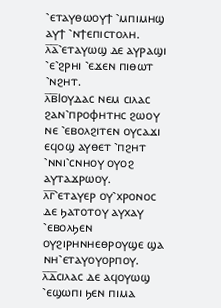⳿ⲉⲧⲁⲩⲑⲱⲟⲩϯ ⳿ⲙⲡⲓⲙⲏϣ ⲁⲩϯ ⳿ⲛϯⲉⲡⲓⲥⲧⲟⲗⲏ.
ⲗ̅ⲁ̅⳿ⲉⲧⲁⲩⲱϣ ⲇⲉ ⲁⲩⲣⲁϣⲓ ⳿ⲉ⳿ϩⲣⲏⲓ ⳿ⲉϫⲉⲛ ⲡⲓⲑⲱⲧ ⳿ⲛϩⲏⲧ.
ⲗ̅ⲃ̅Ⲓⲟⲩⲇⲁⲥ ⲛⲉⲙ ⲥⲓⲗⲁⲥ ϩⲁⲛ⳿ⲡⲣⲟⲫⲏⲧⲏⲥ ϩⲱⲟⲩ ⲛⲉ ⳿ⲉⲃⲟⲗϩⲓⲧⲉⲛ ⲟⲩⲥⲁϫⲓ ⲉϥⲟϣ ⲁⲩⲑⲉⲧ ⳿ⲡϩⲏⲧ ⳿ⲛⲛⲓ⳿ⲥⲛⲏⲟⲩ ⲟⲩⲟϩ ⲁⲩⲧⲁϫⲣⲱⲟⲩ.
ⲗ̅ⲅ̅⳿ⲉⲧⲁⲩⲉⲣ ⲟⲩ⳿ⲭⲣⲟⲛⲟⲥ ⲇⲉ ϧⲁⲧⲟⲧⲟⲩ ⲁⲩⲭⲁⲩ ⳿ⲉⲃⲟⲗϧⲉⲛ ⲟⲩϩⲓⲣⲏⲛⲏⲉⲑⲣⲟⲩϣⲉ ϣⲁ ⲛⲏ⳿ⲉⲧⲁⲩⲟⲩⲟⲣⲡⲟⲩ.
ⲗ̅ⲇ̅ⲥⲓⲗⲁⲥ ⲇⲉ ⲁϥⲟⲩⲱϣ ⳿ⲉϣⲱⲡⲓ ϧⲉⲛ ⲡⲓⲙⲁ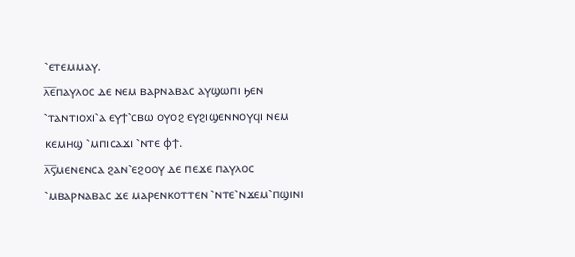⳿ⲉⲧⲉⲙⲙⲁⲩ.
ⲗ̅ⲉ̅ⲡⲁⲩⲗⲟⲥ ⲇⲉ ⲛⲉⲙ ⲃⲁⲣⲛⲁⲃⲁⲥ ⲁⲩϣⲱⲡⲓ ϧⲉⲛ ⳿ⲧⲁⲛⲧⲓⲟⲭⲓ⳿ⲁ ⲉⲩϯ⳿ⲥⲃⲱ ⲟⲩⲟϩ ⲉⲩϩⲓϣⲉⲛⲛⲟⲩϥⲓ ⲛⲉⲙ ⲕⲉⲙⲏϣ ⳿ⲙⲡⲓⲥⲁϫⲓ ⳿ⲛⲧⲉ ⲫϯ.
ⲗ̅ⲋ̅ⲙⲉⲛⲉⲛⲥⲁ ϩⲁⲛ⳿ⲉϩⲟⲟⲩ ⲇⲉ ⲡⲉϫⲉ ⲡⲁⲩⲗⲟⲥ ⳿ⲙⲃⲁⲣⲛⲁⲃⲁⲥ ϫⲉ ⲙⲁⲣⲉⲛⲕⲟⲧⲧⲉⲛ ⳿ⲛⲧⲉ⳿ⲛϫⲉⲙ⳿ⲡϣⲓⲛⲓ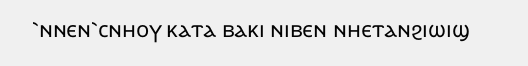⳿ⲛⲛⲉⲛ⳿ⲥⲛⲏⲟⲩ ⲕⲁⲧⲁ ⲃⲁⲕⲓ ⲛⲓⲃⲉⲛ ⲛⲏⲉⲧⲁⲛϩⲓⲱⲓϣ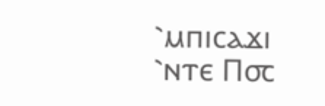⳿ⲙⲡⲓⲥⲁϫⲓ ⳿ⲛⲧⲉ Ⲡ⳪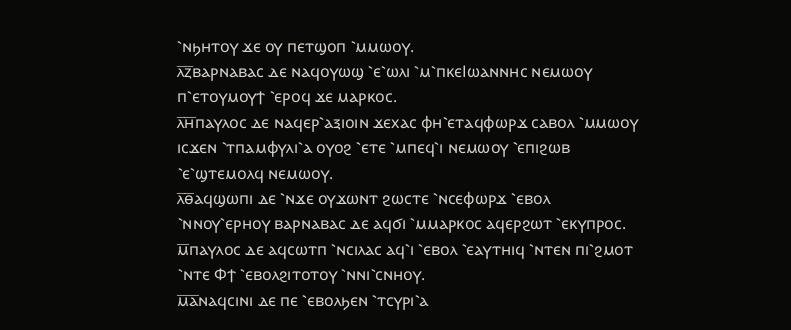⳿ⲛϧⲏⲧⲟⲩ ϫⲉ ⲟⲩ ⲡⲉⲧϣⲟⲡ ⳿ⲙⲙⲱⲟⲩ.
ⲗ̅ⲍ̅ⲃⲁⲣⲛⲁⲃⲁⲥ ⲇⲉ ⲛⲁϥⲟⲩⲱϣ ⳿ⲉ⳿ⲱⲗⲓ ⳿ⲙ⳿ⲡⲕⲉⲒⲱⲁⲛⲛⲏⲥ ⲛⲉⲙⲱⲟⲩ ⲡ⳿ⲉⲧⲟⲩⲙⲟⲩϯ ⳿ⲉⲣⲟϥ ϫⲉ ⲙⲁⲣⲕⲟⲥ.
ⲗ̅ⲏ̅ⲡⲁⲩⲗⲟⲥ ⲇⲉ ⲛⲁϥⲉⲣ⳿ⲁⲝⲓⲟⲓⲛ ϫⲉⲭⲁⲥ ⲫⲏ⳿ⲉⲧⲁϥⲫⲱⲣϫ ⲥⲁⲃⲟⲗ ⳿ⲙⲙⲱⲟⲩ ⲓⲥϫⲉⲛ ⳿ⲧⲡⲁⲙⲫⲩⲗⲓ⳿ⲁ ⲟⲩⲟϩ ⳿ⲉⲧⲉ ⳿ⲙⲡⲉϥ⳿ⲓ ⲛⲉⲙⲱⲟⲩ ⳿ⲉⲡⲓϩⲱⲃ ⳿ⲉ⳿ϣⲧⲉⲙⲟⲗϥ ⲛⲉⲙⲱⲟⲩ.
ⲗ̅ⲑ̅ⲁϥϣⲱⲡⲓ ⲇⲉ ⳿ⲛϫⲉ ⲟⲩϫⲱⲛⲧ ϩⲱⲥⲧⲉ ⳿ⲛⲥⲉⲫⲱⲣϫ ⳿ⲉⲃⲟⲗ ⳿ⲛⲛⲟⲩ⳿ⲉⲣⲏⲟⲩ ⲃⲁⲣⲛⲁⲃⲁⲥ ⲇⲉ ⲁϥϭⲓ ⳿ⲙⲙⲁⲣⲕⲟⲥ ⲁϥⲉⲣϩⲱⲧ ⳿ⲉⲕⲩⲡⲣⲟⲥ.
ⲙ̅ⲡⲁⲩⲗⲟⲥ ⲇⲉ ⲁϥⲥⲱⲧⲡ ⳿ⲛⲥⲓⲗⲁⲥ ⲁϥ⳿ⲓ ⳿ⲉⲃⲟⲗ ⳿ⲉⲁⲩⲧⲏⲓϥ ⳿ⲛⲧⲉⲛ ⲡⲓ⳿ϩⲙⲟⲧ ⳿ⲛⲧⲉ Ⲫϯ ⳿ⲉⲃⲟⲗϩⲓⲧⲟⲧⲟⲩ ⳿ⲛⲛⲓ⳿ⲥⲛⲏⲟⲩ.
ⲙ̅ⲁ̅ⲛⲁϥⲥⲓⲛⲓ ⲇⲉ ⲡⲉ ⳿ⲉⲃⲟⲗϧⲉⲛ ⳿ⲧⲥⲩⲣⲓ⳿ⲁ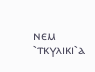ⲛⲉⲙ ⳿ⲧⲕⲩⲗⲓⲕⲓ⳿ⲁ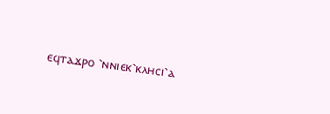ⲉϥⲧⲁϫⲣⲟ ⳿ⲛⲛⲓⲉⲕ⳿ⲕⲗⲏⲥⲓ⳿ⲁ